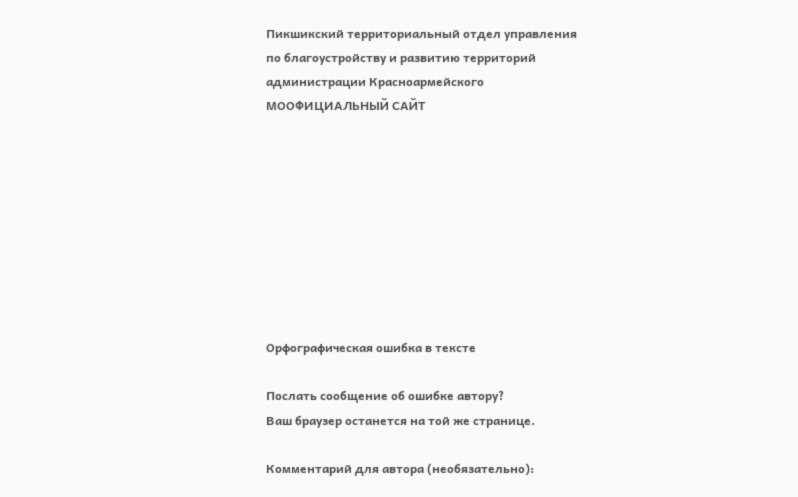Пикшикский территориальный отдел управления по благоустройству и развитию территорий администрации Красноармейского МООФИЦИАЛЬНЫЙ САЙТ









Орфографическая ошибка в тексте

Послать сообщение об ошибке автору?
Ваш браузер останется на той же странице.

Комментарий для автора (необязательно):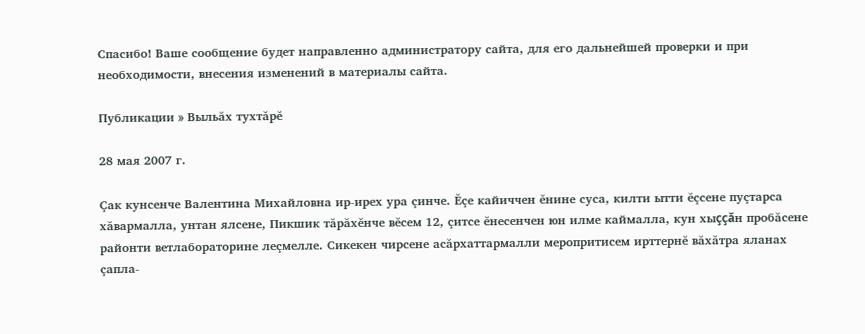Спасибо! Ваше сообщение будет направленно администратору сайта, для его дальнейшей проверки и при необходимости, внесения изменений в материалы сайта.

Публикации » Выльăх тухтăрĕ

28 мая 2007 г.

Çак кунсенче Валентина Михайловна ир-ирех ура çинче. Ĕçе кайиччен ĕнине суса, килти ытти ĕçсене пуçтарса хăвармалла, унтан ялсене, Пикшик тăрăхĕнче вĕсем 12, çитсе ĕнесенчен юн илме каймалла, кун хыççăн пробăсене районти ветлабораторине леçмелле. Сикекен чирсене асăрхаттармалли меропритисем ирттернĕ вăхăтра яланах çапла-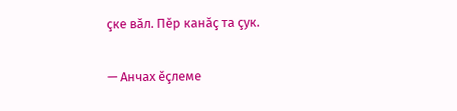çке вăл. Пĕр канăç та çук.

— Анчах ĕçлеме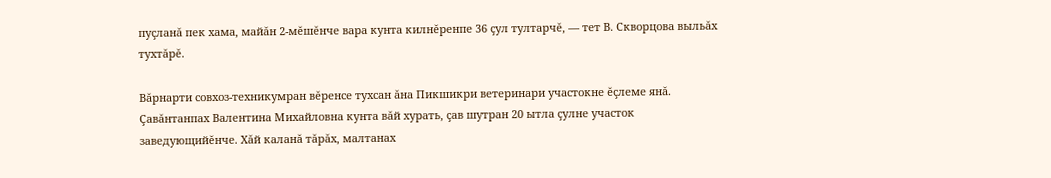пуçланă пек хама, майăн 2-мĕшĕнче вара кунта килнĕренпе 36 çул тултарчĕ, — тет В. Скворцова выльăх тухтăрĕ.

Вăрнарти совхоз-техникумран вĕренсе тухсан ăна Пикшикри ветеринари участокне ĕçлеме янă. Çавăнтанпах Валентина Михайловна кунта вăй хурать, çав шутран 20 ытла çулне участок заведующийĕнче. Хăй каланă тăрăх, малтанах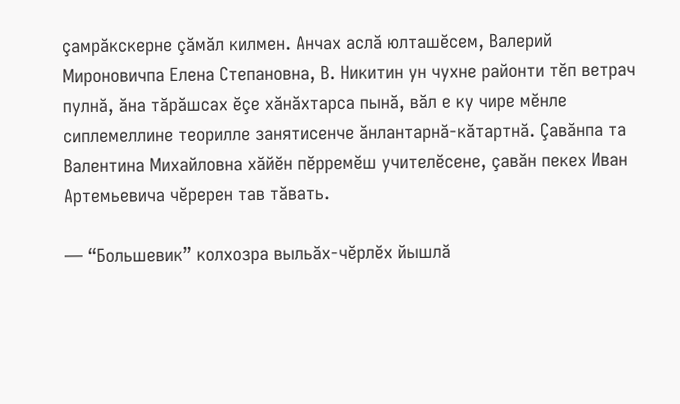çамрăкскерне çăмăл килмен. Анчах аслă юлташĕсем, Валерий Мироновичпа Елена Степановна, В. Никитин ун чухне районти тĕп ветрач пулнă, ăна тăрăшсах ĕçе хăнăхтарса пынă, вăл е ку чире мĕнле сиплемеллине теорилле занятисенче ăнлантарнă-кăтартнă. Çавăнпа та Валентина Михайловна хăйĕн пĕрремĕш учителĕсене, çавăн пекех Иван Артемьевича чĕререн тав тăвать.

— “Большевик” колхозра выльăх-чĕрлĕх йышлă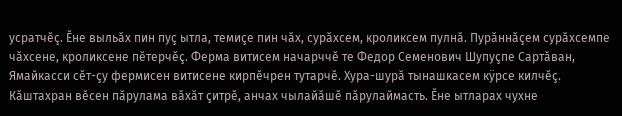усратчĕç. Ĕне выльăх пин пуç ытла, темиçе пин чăх, сурăхсем, кроликсем пулнă. Пурăннăçем сурăхсемпе чăхсене, кроликсене пĕтерчĕç. Ферма витисем начарччĕ те Федор Семенович Шупуçпе Сартăван, Ямайкасси сĕт-çу фермисен витисене кирпĕчрен тутарчĕ. Хура-шурă тынашкасем кÿрсе килчĕç. Кăштахран вĕсен пăрулама вăхăт çитрĕ, анчах чылайăшĕ пăрулаймасть. Ĕне ытларах чухне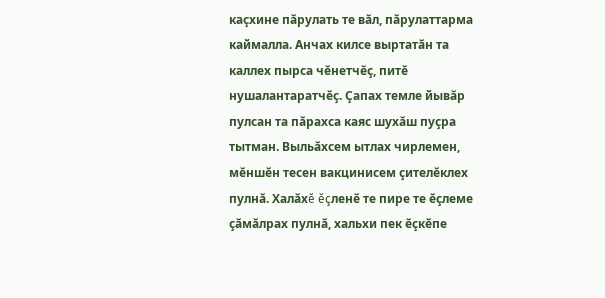каçхине пăрулать те вăл, пăрулаттарма каймалла. Анчах килсе выртатăн та каллех пырса чĕнетчĕç, питĕ нушалантаратчĕç. Çапах темле йывăр пулсан та пăрахса каяс шухăш пуçра тытман. Выльăхсем ытлах чирлемен, мĕншĕн тесен вакцинисем çителĕклех пулнă. Халăхĕ ĕçленĕ те пире те ĕçлеме çăмăлрах пулнă, хальхи пек ĕçкĕпе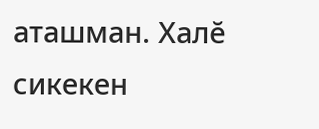аташман. Халĕ сикекен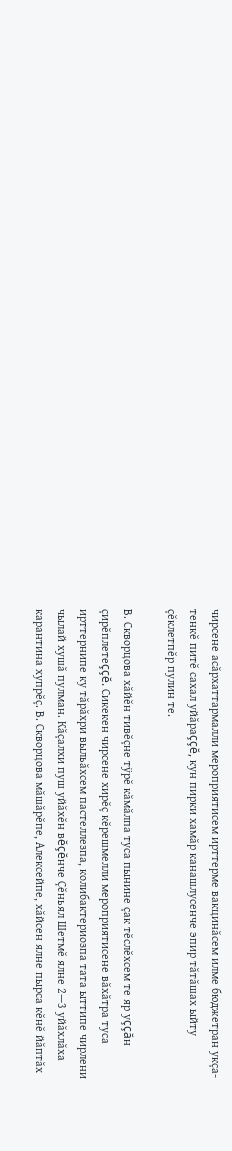чирсене асăрхаттармалли мероприятисем ирттерме вакцинăсем илме бюджетран укçа-тенкĕ питĕ сахал уйăраççĕ, кун пирки хамăр канашлусенче эпир тăтăшах ыйту çĕклетпĕр пулин те.

В. Скворцова хăйĕн тивĕçне тÿрĕ кăмăлпа туса пынине çак тĕслĕхсем те яр уççăн çирĕплетеççĕ. Сикекен чирсене хирĕç кĕрешмелли мероприятисене вăхăтра туса ирттернипе ку тăрăхри выльăхсем пастеллезпа, колибактериозпа тата ыттипе чирлени чылай хушă пулман. Кăçалхи пуш уйăхĕн вĕçĕнче Çĕньял Шетмĕ ялне 2—3 уйăхлăха карантина хупрĕç. В. Скворцова мăшăрĕпе, Алексейпе, хăйсен ялне пырса кĕнĕ йăптăх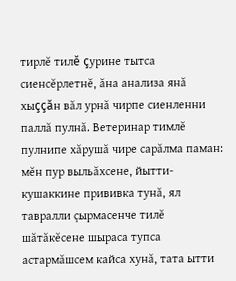тирлĕ тилĕ çурине тытса сиенсĕрлетнĕ, ăна анализа янă хыççăн вăл урнă чирпе сиенленни паллă пулнă. Ветеринар тимлĕ пулнипе хăрушă чире сарăлма паман: мĕн пур выльăхсене, йытти-кушаккине прививка тунă, ял тавралли çырмасенче тилĕ шăтăкĕсене шыраса тупса астармăшсем кайса хунă, тата ытти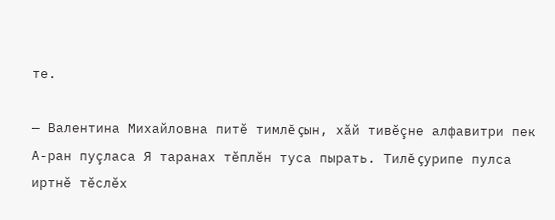те.

— Валентина Михайловна питĕ тимлĕ çын, хăй тивĕçне алфавитри пек А-ран пуçласа Я таранах тĕплĕн туса пырать. Тилĕ çурипе пулса иртнĕ тĕслĕх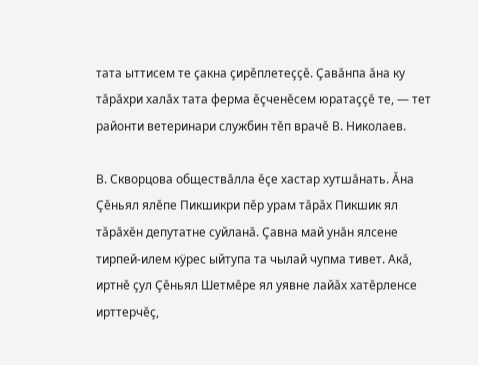тата ыттисем те çакна çирĕплетеççĕ. Çавăнпа ăна ку тăрăхри халăх тата ферма ĕçченĕсем юратаççĕ те, — тет районти ветеринари службин тĕп врачĕ В. Николаев.

В. Скворцова обществăлла ĕçе хастар хутшăнать. Ăна Çĕньял ялĕпе Пикшикри пĕр урам тăрăх Пикшик ял тăрăхĕн депутатне суйланă. Çавна май унăн ялсене тирпей-илем кÿрес ыйтупа та чылай чупма тивет. Акă, иртнĕ çул Çĕньял Шетмĕре ял уявне лайăх хатĕрленсе ирттерчĕç,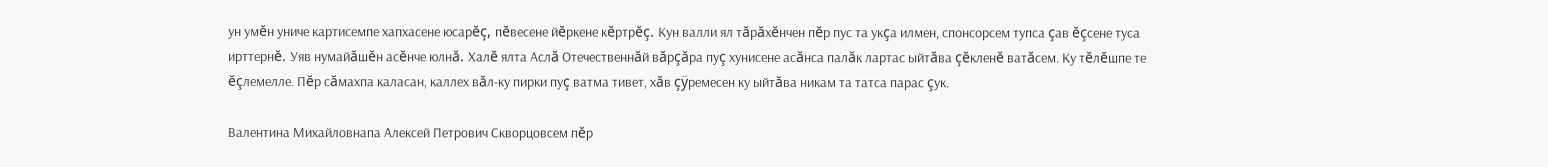ун умĕн униче картисемпе хапхасене юсарĕç, пĕвесене йĕркене кĕртрĕç. Кун валли ял тăрăхĕнчен пĕр пус та укçа илмен, спонсорсем тупса çав ĕçсене туса ирттернĕ. Уяв нумайăшĕн асĕнче юлнă. Халĕ ялта Аслă Отечественнăй вăрçăра пуç хунисене асăнса палăк лартас ыйтăва çĕкленĕ ватăсем. Ку тĕлĕшпе те ĕçлемелле. Пĕр сăмахпа каласан, каллех вăл-ку пирки пуç ватма тивет, хăв çÿремесен ку ыйтăва никам та татса парас çук.

Валентина Михайловнапа Алексей Петрович Скворцовсем пĕр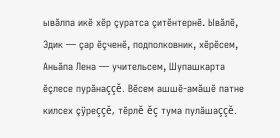ывăлпа икĕ хĕр çуратса çитĕнтернĕ. Ывăлĕ, Эдик — çар ĕçченĕ, подполковник, хĕрĕсем, Аньăпа Лена — учительсем, Шупашкарта ĕçлесе пурăнаççĕ. Вĕсем ашшĕ-амăшĕ патне килсех çÿреççĕ, тĕрлĕ ĕç тума пулăшаççĕ.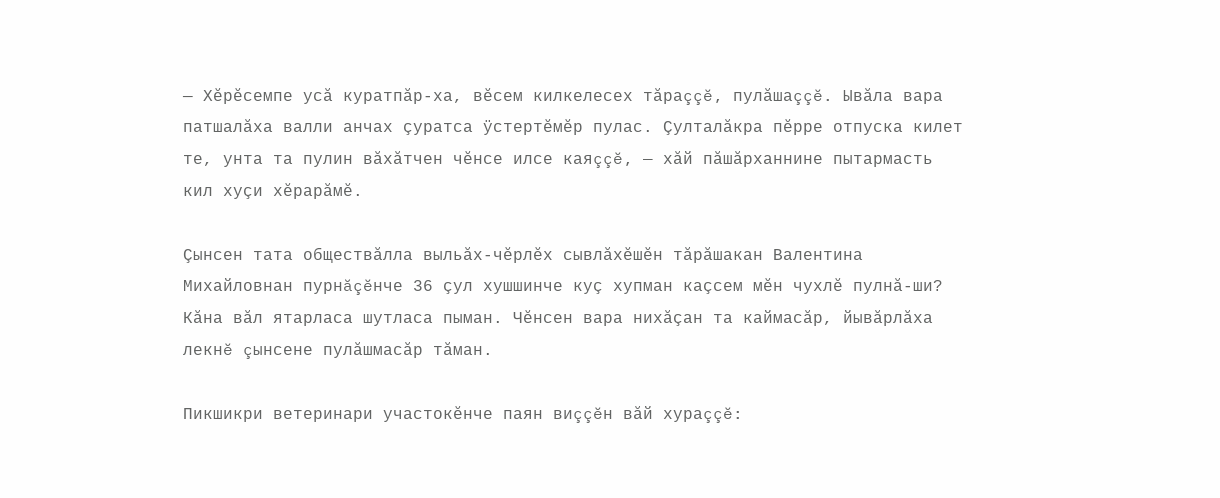— Хĕрĕсемпе усă куратпăр-ха, вĕсем килкелесех тăраççĕ, пулăшаççĕ. Ывăла вара патшалăха валли анчах çуратса ÿстертĕмĕр пулас. Çулталăкра пĕрре отпуска килет те, унта та пулин вăхăтчен чĕнсе илсе каяççĕ, — хăй пăшăрханнине пытармасть кил хуçи хĕрарăмĕ.

Çынсен тата обществăлла выльăх-чĕрлĕх сывлăхĕшĕн тăрăшакан Валентина Михайловнан пурнăçĕнче 36 çул хушшинче куç хупман каçсем мĕн чухлĕ пулнă-ши? Кăна вăл ятарласа шутласа пыман. Чĕнсен вара нихăçан та каймасăр, йывăрлăха лекнĕ çынсене пулăшмасăр тăман.

Пикшикри ветеринари участокĕнче паян виççĕн вăй хураççĕ: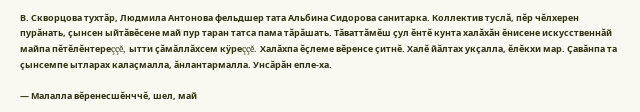В. Скворцова тухтăр, Людмила Антонова фельдшер тата Альбина Сидорова санитарка. Коллектив туслă, пĕр чĕлхерен пурăнать, çынсен ыйтăвĕсене май пур таран татса пама тăрăшать. Тăваттăмĕш çул ĕнтĕ кунта халăхăн ĕнисене искусственнăй майпа пĕтĕлĕнтереççĕ, ытти çăмăллăхсем кÿреççĕ. Халăхпа ĕçлеме вĕренсе çитнĕ. Халĕ йăлтах укçалла, ĕлĕкхи мар. Çавăнпа та çынсемпе ытларах калаçмалла, ăнлантармалла. Унсăрăн епле-ха.

— Малалла вĕренесшĕнччĕ, шел, май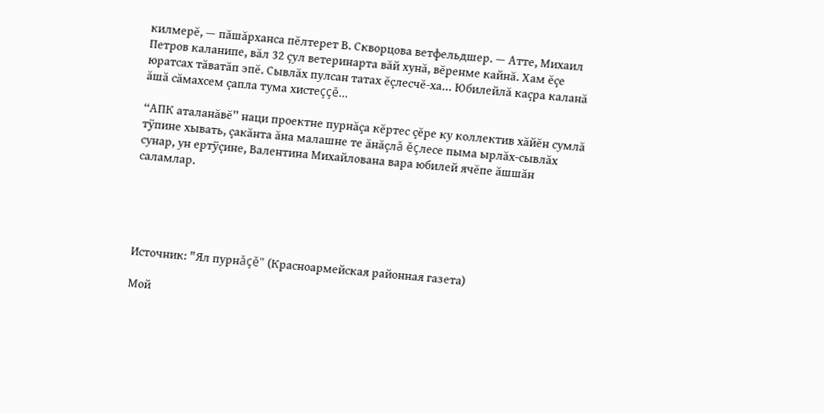килмерĕ, — пăшăрханса пĕлтерет В. Скворцова ветфельдшер. — Атте, Михаил Петров каланипе, вăл 32 çул ветеринарта вăй хунă, вĕренме кайнă. Хам ĕçе юратсах тăватăп эпĕ. Сывлăх пулсан татах ĕçлесчĕ-ха… Юбилейлă каçра каланă ăшă сăмахсем çапла тума хистеççĕ...

“АПК аталанăвĕ” наци проектне пурнăçа кĕртес çĕре ку коллектив хăйĕн сумлă тÿпине хывать, çакăнта ăна малашне те ăнăçлă ĕçлесе пыма ырлăх-сывлăх сунар, ун ертÿçине, Валентина Михайлована вара юбилей ячĕпе ăшшăн саламлар.





Источник: "Ял пурнăçĕ" (Красноармейская районная газета)

Мой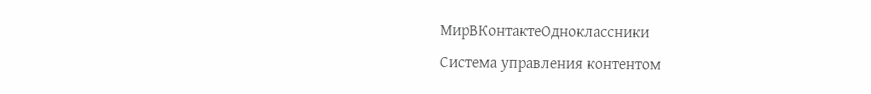МирВКонтактеОдноклассники
Система управления контентом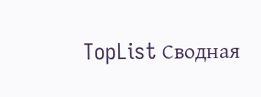TopList Сводная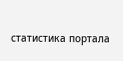статистика портала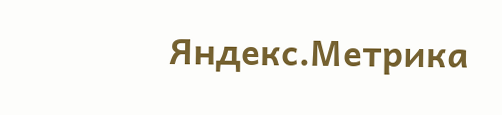Яндекс.Метрика